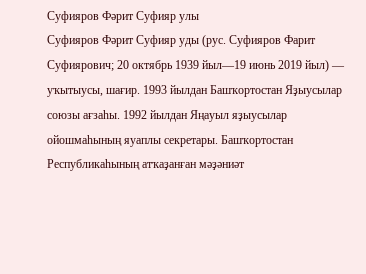Суфияров Фәрит Суфияр улы
Суфияров Фәрит Суфияр уды (рус. Суфияров Фарит Суфиярович; 20 октябрь 1939 йыл—19 июнь 2019 йыл) — уҡытыусы, шағир. 1993 йылдан Башҡортостан Яҙыусылар союзы ағзаһы. 1992 йылдан Яңауыл яҙыусылар ойошмаһының яуаплы секретары. Башҡортостан Республикаһының атҡаҙанған мәҙәниәт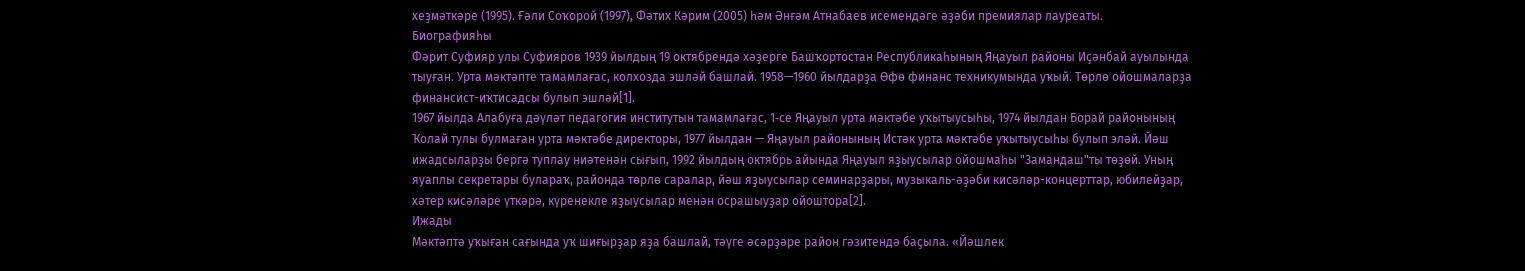хеҙмәткәре (1995). Ғәли Соҡорой (1997), Фәтих Кәрим (2005) һәм Әнғәм Атнабаев исемендәге әҙәби премиялар лауреаты.
Биографияһы
Фәрит Суфияр улы Суфияров 1939 йылдың 19 октябрендә хәҙерге Башҡортостан Республикаһының Яңауыл районы Иҫәнбай ауылында тыуған. Урта мәктәпте тамамлағас, колхозда эшләй башлай. 1958—1960 йылдарҙа Өфө финанс техникумында уҡый. Төрлө ойошмаларҙа финансист-иҡтисадсы булып эшләй[1].
1967 йылда Алабуға дәүләт педагогия институтын тамамлағас, 1‑се Яңауыл урта мәктәбе уҡытыусыһы, 1974 йылдан Борай районының Ҡолай тулы булмаған урта мәктәбе директоры, 1977 йылдан — Яңауыл районының Истәк урта мәктәбе уҡытыусыһы булып эләй. Йәш ижадсыларҙы бергә туплау ниәтенән сығып, 1992 йылдың октябрь айында Яңауыл яҙыусылар ойошмаһы "Замандаш"ты төҙөй. Уның яуаплы секретары булараҡ, районда төрлө саралар, йәш яҙыусылар семинарҙары, музыкаль-әҙәби кисәләр-концерттар, юбилейҙар, хәтер кисәләре үткәрә, күренекле яҙыусылар менән осрашыуҙар ойоштора[2].
Ижады
Мәктәптә уҡыған сағында уҡ шиғырҙар яҙа башлай, тәүге әсәрҙәре район гәзитендә баҫыла. «Йәшлек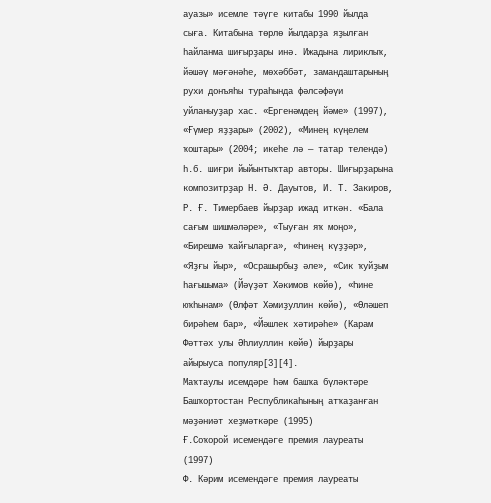ауазы» исемле тәүге китабы 1990 йылда сыға. Китабына төрлө йылдарҙа яҙылған һайланма шиғырҙары инә. Ижадына лириклыҡ, йәшәү мәғәнәһе, мөхәббәт, замандаштарының рухи донъяһы тураһында фәлсәфәүи уйланыуҙар хас. «Ергенәмдең йәме» (1997), «Ғүмер яҙҙары» (2002), «Минең күңелем ҡоштары» (2004; икеһе лә — татар телендә) һ.б. шиғри йыйынтыҡтар авторы. Шиғырҙарына композитрҙар Н. Ә. Дауытов, И. Т. Закиров, Р. Ғ. Тимербаев йырҙар ижад иткән. «Бала сағым шишмәләре», «Тыуған яҡ моңо», «Бирешмә ҡайғыларға», «Һинең күҙҙәр», «Яҙғы йыр», «Осрашырбыҙ әле», «Сик ҡуйҙым һағышыма» (Йәүҙәт Хәкимов көйө), «Һине юҡһынам» (Өлфәт Хәмиҙуллин көйө), «Өләшеп бирәһем бар», «Йәшлек хәтирәһе» (Карам Фәттәх улы Әһлиуллин көйө) йырҙары айырыуса популяр[3][4].
Маҡтаулы исемдәре һәм башҡа бүләктәре
Башҡортостан Республикаһының атҡаҙанған мәҙәниәт хеҙмәткәре (1995)
Ғ.Соҡорой исемендәге премия лауреаты (1997)
Ф. Кәрим исемендәге премия лауреаты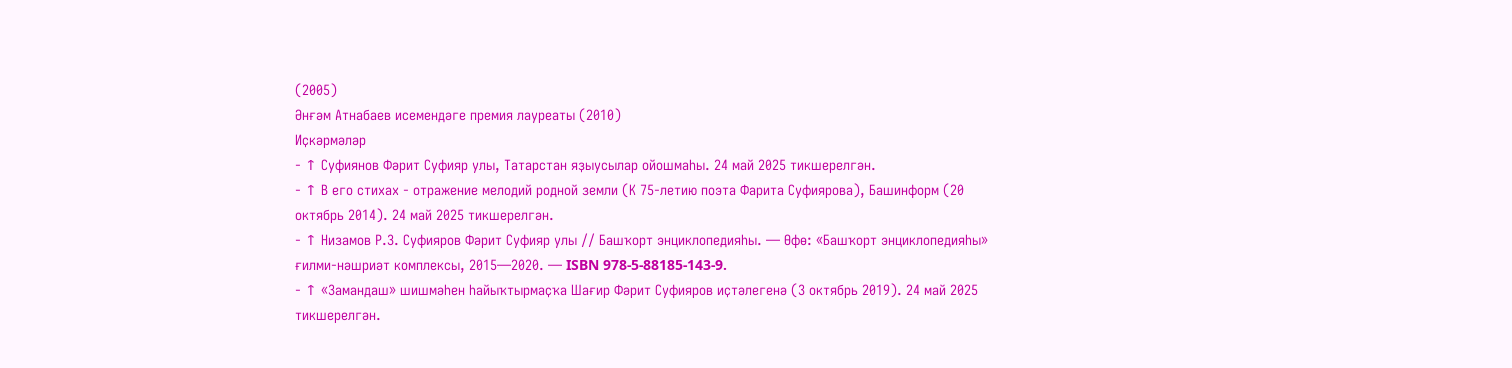(2005)
Әнғәм Атнабаев исемендәге премия лауреаты (2010)
Иҫкәрмәләр
- ↑ Суфиянов Фәрит Суфияр улы, Татарстан яҙыусылар ойошмаһы. 24 май 2025 тикшерелгән.
- ↑ В его стихах - отражение мелодий родной земли (К 75-летию поэта Фарита Суфиярова), Башинформ (20 октябрь 2014). 24 май 2025 тикшерелгән.
- ↑ Низамов Р.З. Суфияров Фәрит Суфияр улы // Башҡорт энциклопедияһы. — Өфө: «Башҡорт энциклопедияһы» ғилми-нәшриәт комплексы, 2015—2020. — ISBN 978-5-88185-143-9.
- ↑ «Замандаш» шишмәһен һайыҡтырмаҫҡа Шағир Фәрит Суфияров иҫтәлегенә (3 октябрь 2019). 24 май 2025 тикшерелгән.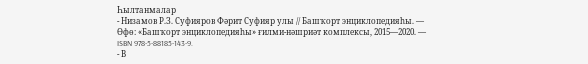Һылтанмалар
- Низамов Р.З. Суфияров Фәрит Суфияр улы // Башҡорт энциклопедияһы. — Өфө: «Башҡорт энциклопедияһы» ғилми-нәшриәт комплексы, 2015—2020. — ISBN 978-5-88185-143-9.
- В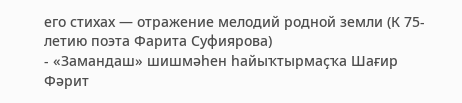его стихах — отражение мелодий родной земли (К 75-летию поэта Фарита Суфиярова)
- «Замандаш» шишмәһен һайыҡтырмаҫҡа Шағир Фәрит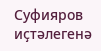Суфияров иҫтәлегенә